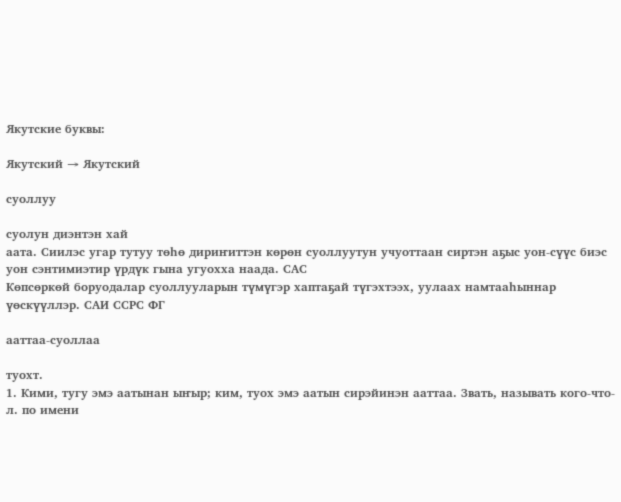Якутские буквы:

Якутский → Якутский

суоллуу

суолун диэнтэн хай
аата. Сиилэс угар тутуу төһө дириҥиттэн көрөн суоллуутун учуоттаан сиртэн аҕыс уон-сүүс биэс уон сэнтимиэтир үрдүк гына угуохха наада. САС
Көпсөркөй боруодалар суоллууларын түмүгэр хаптаҕай түгэхтээх, уулаах намтааһыннар үөскүүллэр. САИ ССРС ФГ

ааттаа-суоллаа

туохт.
1. Кими, тугу эмэ аатынан ыҥыр; ким, туох эмэ аатын сирэйинэн ааттаа. Звать, называть кого-что-л. по имени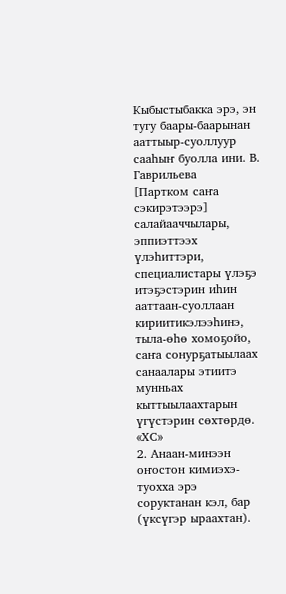Кыбыстыбакка эрэ, эн тугу баары-баарынан ааттыыр-суоллуур сааһыҥ буолла ини. В. Гаврильева
[Партком саҥа сэкирэтээрэ] салайааччылары, эппиэттээх үлэһиттэри, специалистары үлэҕэ итэҕэстэрин иһин ааттаан-суоллаан кириитикэлээһинэ, тыла-өһө хомоҕойо, саҥа сонурҕатыылаах санаалары этиитэ мунньах кыттыылаахтарын үгүстэрин сөхтөрдө. «ХС»
2. Анаан-минээн оҥостон кимиэхэ-туохха эрэ соруктанан кэл, бар (үксүгэр ыраахтан).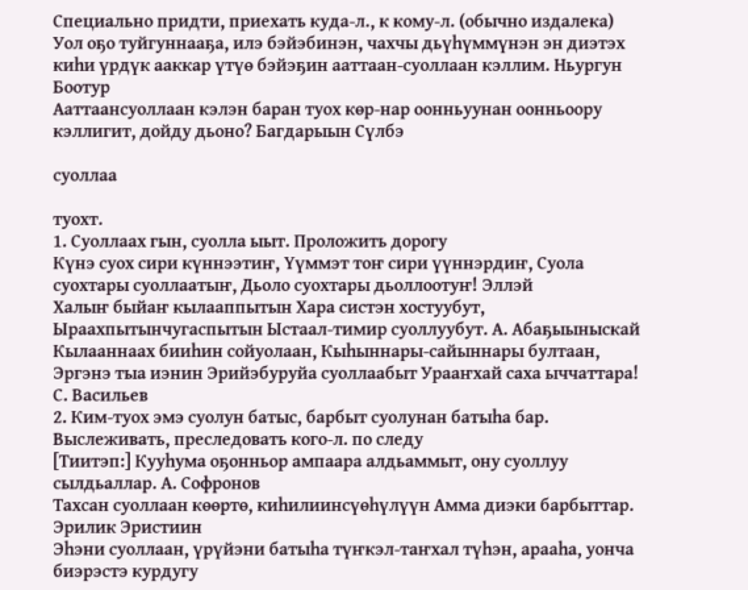Специально придти, приехать куда-л., к кому-л. (обычно издалека)
Уол оҕо туйгуннааҕа, илэ бэйэбинэн, чахчы дьүһүммүнэн эн диэтэх киһи үрдүк ааккар үтүө бэйэҕин ааттаан-суоллаан кэллим. Ньургун Боотур
Ааттаансуоллаан кэлэн баран туох көр-нар оонньуунан оонньоору кэллигит, дойду дьоно? Багдарыын Сүлбэ

суоллаа

туохт.
1. Суоллаах гын, суолла ыыт. Проложить дорогу
Күнэ суох сири күннээтиҥ, Үүммэт тоҥ сири үүннэрдиҥ, Суола суохтары суоллаатыҥ, Дьоло суохтары дьоллоотуҥ! Эллэй
Халыҥ быйаҥ кылааппытын Хара систэн хостуубут, Ыраахпытынчугаспытын Ыстаал-тимир суоллуубут. А. Абаҕыыныскай
Кылааннаах бииһин сойуолаан, Кыһыннары-сайыннары бултаан, Эргэнэ тыа иэнин Эрийэбуруйа суоллаабыт Урааҥхай саха ыччаттара! С. Васильев
2. Ким-туох эмэ суолун батыс, барбыт суолунан батыһа бар. Выслеживать, преследовать кого-л. по следу
[Тиитэп:] Кууһума оҕонньор ампаара алдьаммыт, ону суоллуу сылдьаллар. А. Софронов
Тахсан суоллаан көөртө, киһилиинсүөһүлүүн Амма диэки барбыттар. Эрилик Эристиин
Эһэни суоллаан, үрүйэни батыһа түҥкэл-таҥхал түһэн, арааһа, уонча биэрэстэ курдугу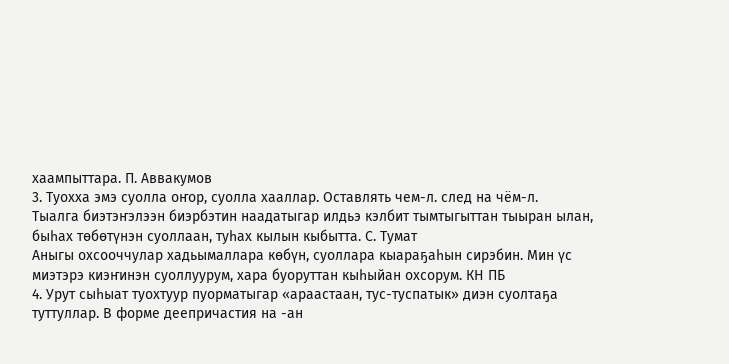хаампыттара. П. Аввакумов
3. Туохха эмэ суолла оҥор, суолла хааллар. Оставлять чем-л. след на чём-л.
Тыалга биэтэҥэлээн биэрбэтин наадатыгар илдьэ кэлбит тымтыгыттан тыыран ылан, быһах төбөтүнэн суоллаан, туһах кылын кыбытта. С. Тумат
Аныгы охсооччулар хадьымаллара көбүн, суоллара кыараҕаһын сирэбин. Мин үс миэтэрэ киэҥинэн суоллуурум, хара буоруттан кыһыйан охсорум. КН ПБ
4. Урут сыһыат туохтуур пуорматыгар «араастаан, тус-туспатык» диэн суолтаҕа туттуллар. В форме деепричастия на -ан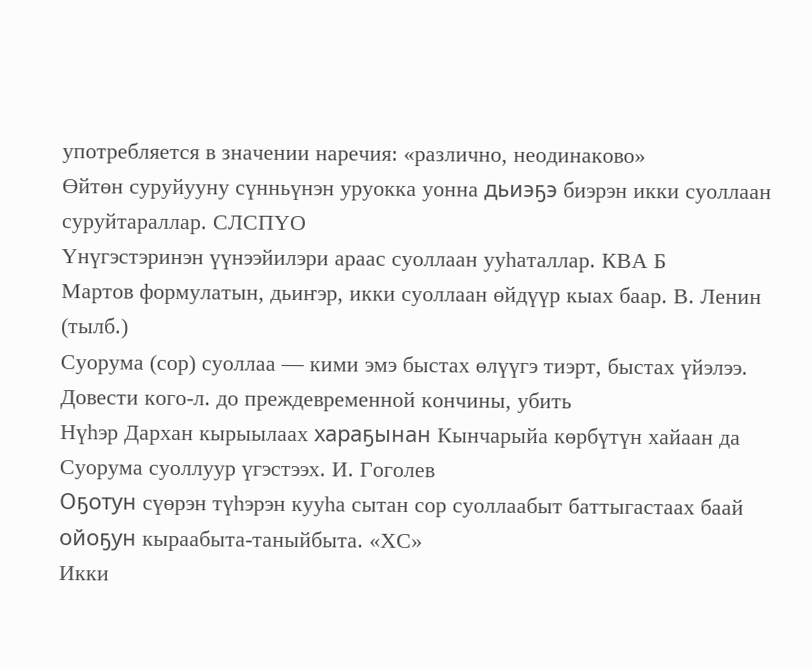употребляется в значении наречия: «различно, неодинаково»
Өйтөн суруйууну сүнньүнэн уруокка уонна дьиэҕэ биэрэн икки суоллаан суруйтараллар. СЛСПҮО
Үнүгэстэринэн үүнээйилэри араас суоллаан ууһаталлар. КВА Б
Мартов формулатын, дьиҥэр, икки суоллаан өйдүүр кыах баар. В. Ленин (тылб.)
Суорума (сор) суоллаа — кими эмэ быстах өлүүгэ тиэрт, быстах үйэлээ. Довести кого-л. до преждевременной кончины, убить
Нүһэр Дархан кырыылаах хараҕынан Кынчарыйа көрбүтүн хайаан да Суорума суоллуур үгэстээх. И. Гоголев
Оҕотун сүөрэн түһэрэн кууһа сытан сор суоллаабыт баттыгастаах баай ойоҕун кыраабыта-таныйбыта. «ХС»
Икки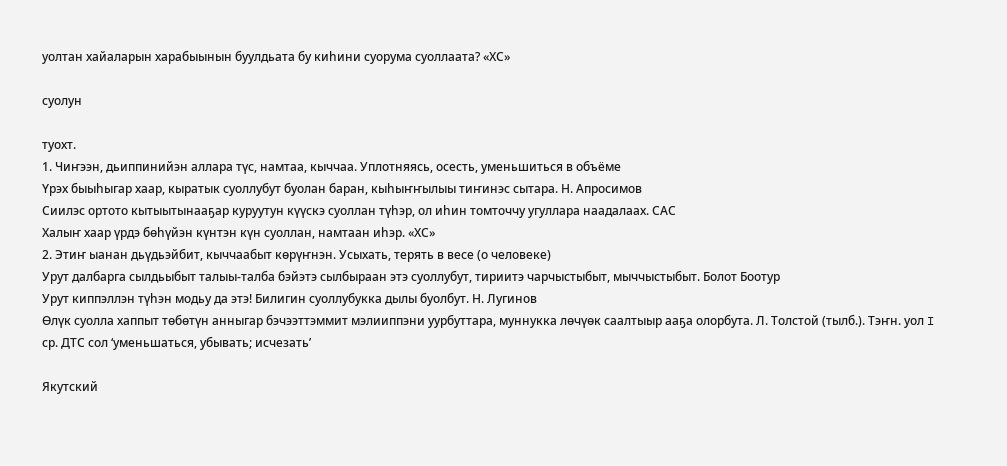уолтан хайаларын харабыынын буулдьата бу киһини суорума суоллаата? «ХС»

суолун

туохт.
1. Чиҥээн, дьиппинийэн аллара түс, намтаа, кыччаа. Уплотняясь, осесть, уменьшиться в объёме
Үрэх быыһыгар хаар, кыратык суоллубут буолан баран, кыһыҥҥылыы тиҥинэс сытара. Н. Апросимов
Сиилэс ортото кытыытынааҕар куруутун күүскэ суоллан түһэр, ол иһин томточчу угуллара наадалаах. САС
Халыҥ хаар үрдэ бөһүйэн күнтэн күн суоллан, намтаан иһэр. «ХС»
2. Этиҥ ыанан дьүдьэйбит, кыччаабыт көрүҥнэн. Усыхать, терять в весе (о человеке)
Урут далбарга сылдьыбыт талыы-талба бэйэтэ сылбыраан этэ суоллубут, тириитэ чарчыстыбыт, мыччыстыбыт. Болот Боотур
Урут киппэллэн түһэн модьу да этэ! Билигин суоллубукка дылы буолбут. Н. Лугинов
Өлүк суолла хаппыт төбөтүн анныгар бэчээттэммит мэлииппэни уурбуттара, муннукка лөчүөк саалтыыр ааҕа олорбута. Л. Толстой (тылб.). Тэҥн. уол I
ср. ДТС сол ‘уменьшаться, убывать; исчезать’

Якутский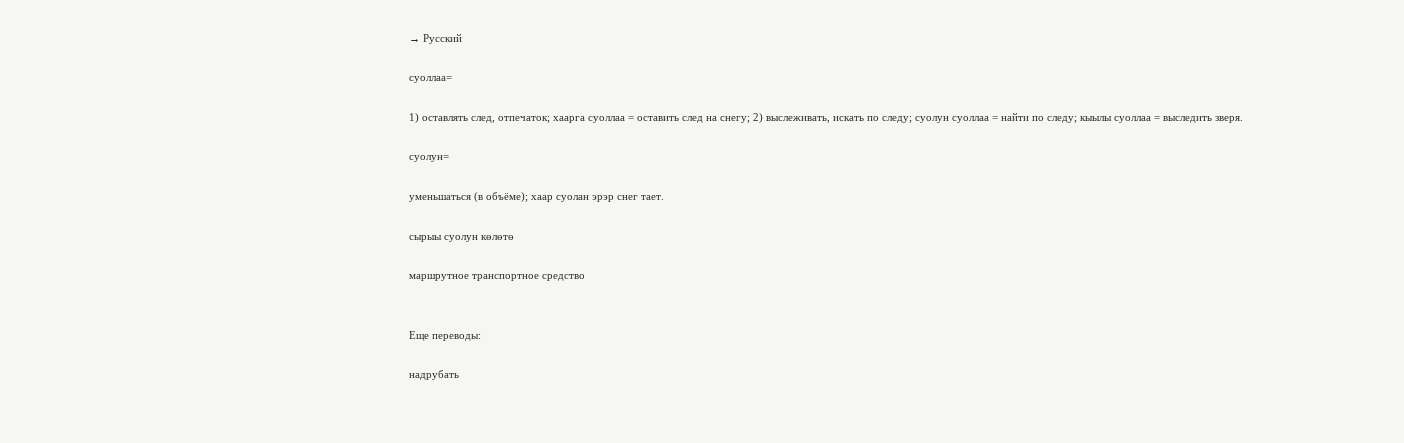→ Русский

суоллаа=

1) оставлять след, отпечаток; хаарга суоллаа = оставить след на снегу; 2) выслеживать, искать по следу; суолун суоллаа = найти по следу; кыылы суоллаа = выследить зверя.

суолун=

уменьшаться (в объёме); хаар суолан эрэр снег тает.

сырыы суолун көлөтө

маршрутное транспортное средство


Еще переводы:

надрубать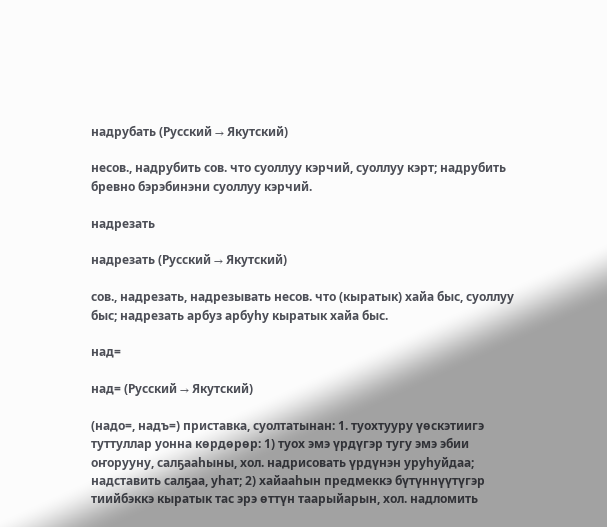надрубать (Русский → Якутский)

несов., надрубить сов. что суоллуу кэрчий, суоллуу кэрт; надрубить бревно бэрэбинэни суоллуу кэрчий.

надрезать

надрезать (Русский → Якутский)

сов., надрезать, надрезывать несов. что (кыратык) хайа быс, суоллуу быс; надрезать арбуз арбуһу кыратык хайа быс.

над=

над= (Русский → Якутский)

(надо=, надъ=) приставка, суолтатынан: 1. туохтууру үөскэтиигэ туттуллар уонна көрдөрөр: 1) туох эмэ үрдүгэр тугу эмэ эбии оҥорууну, салҕааһыны, хол. надрисовать үрдүнэн уруһуйдаа; надставить салҕаа, уһат; 2) хайааһын предмеккэ бүтүннүүтүгэр тиийбэккэ кыратык тас эрэ өттүн таарыйарын, хол. надломить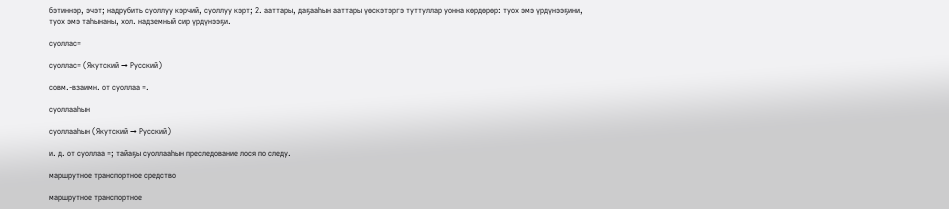бэтиннэр, эчэт; надрубить суоллуу кэрчий, суоллуу кэрт; 2. ааттары, даҕааһын ааттары үөскэтэргэ туттуллар уонна көрдөрөр: туох эмэ үрдүнээҕини, туох эмэ таһынаны, хол. надземный сир үрдүнээҕи.

суоллас=

суоллас= (Якутский → Русский)

совм.-взаимн. от суоллаа =.

суоллааһын

суоллааһын (Якутский → Русский)

и. д. от суоллаа =; тайаҕы суоллааһын преследование лося по следу.

маршрутное транспортное средство

маршрутное транспортное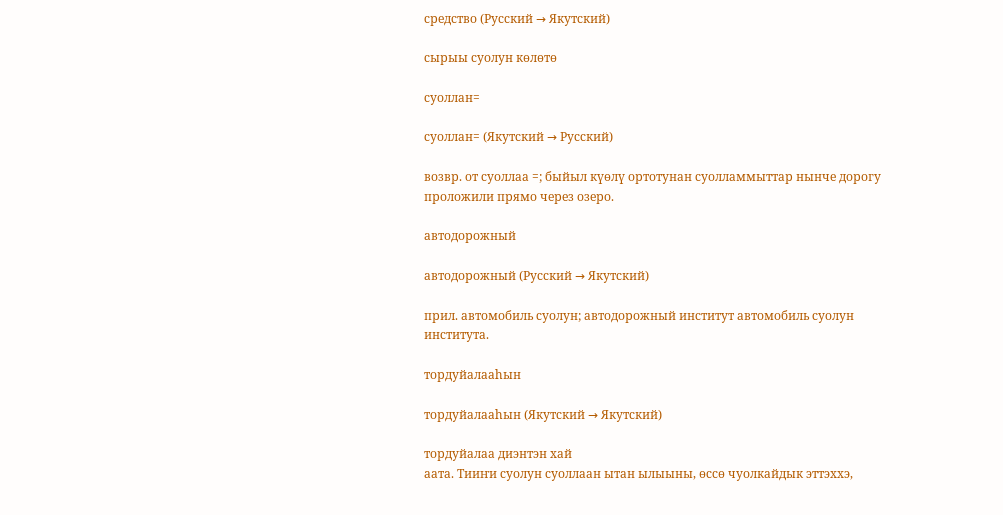средство (Русский → Якутский)

сырыы суолун көлөтө

суоллан=

суоллан= (Якутский → Русский)

возвр. от суоллаа =; быйыл күөлү ортотунан суолламмыттар нынче дорогу проложили прямо через озеро.

автодорожный

автодорожный (Русский → Якутский)

прил. автомобиль суолун; автодорожный институт автомобиль суолун института.

тордуйалааһын

тордуйалааһын (Якутский → Якутский)

тордуйалаа диэнтэн хай
аата. Тииҥи суолун суоллаан ытан ылыыны, өссө чуолкайдык эттэххэ,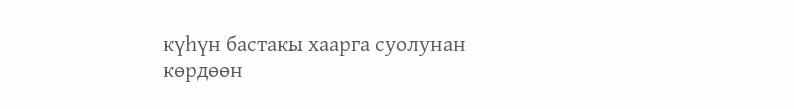күһүн бастакы хаарга суолунан көрдөөн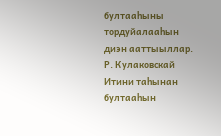бултааһыны тордуйалааһын диэн ааттыыллар. Р. Кулаковскай
Итини таһынан бултааһын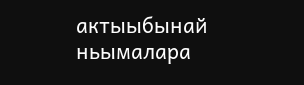актыыбынай ньымалара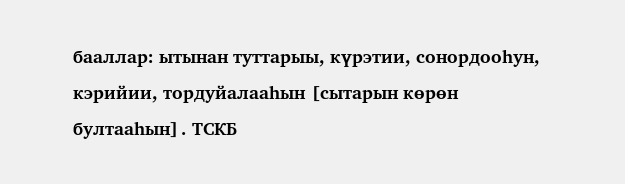бааллар: ытынан туттарыы, күрэтии, сонордооһун, кэрийии, тордуйалааһын [сытарын көрөн бултааһын]. ТСКБ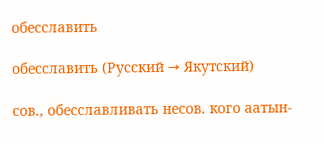обесславить

обесславить (Русский → Якутский)

сов., обесславливать несов. кого аатын-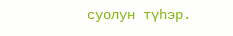суолун түһэр.